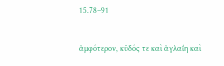15.78–91

ἀμφότερον, κῦδός τε καὶ ἀγλαΐη καὶ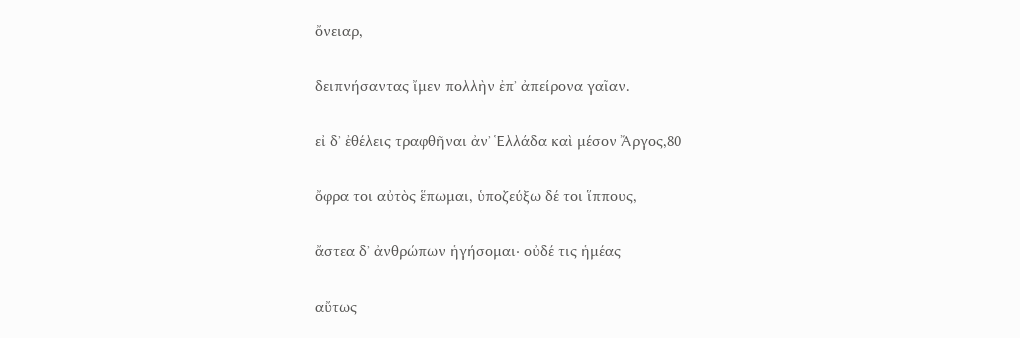ὄνειαρ,

δειπνήσαντας ἴμεν πολλὴν ἐπʼ ἀπείρονα γαῖαν.

εἰ δʼ ἐθέλεις τραφθῆναι ἀνʼ Ἑλλάδα καὶ μέσον Ἄργος,80

ὄφρα τοι αὐτὸς ἕπωμαι, ὑποζεύξω δέ τοι ἵππους,

ἄστεα δʼ ἀνθρώπων ἡγήσομαι· οὐδέ τις ἡμέας

αὔτως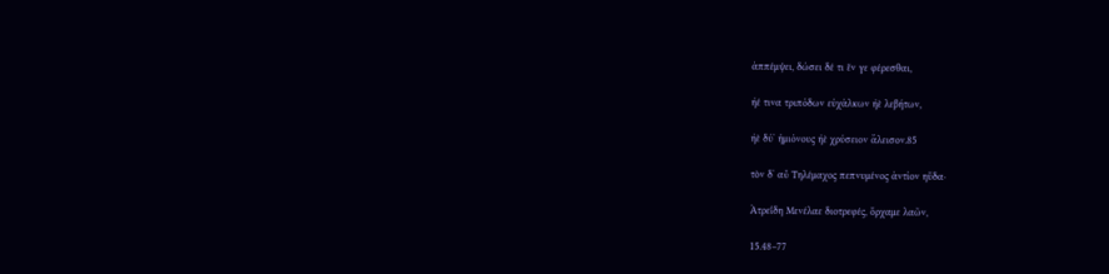ἀππέμψει, δώσει δέ τι ἕν γε φέρεσθαι,

ἠέ τινα τριπόδων εὐχάλκων ἠὲ λεβήτων,

ἠὲ δύʼ ἡμιόνους ἠὲ χρύσειον ἄλεισον.85

τὸν δʼ αὖ Τηλέμαχος πεπνυμένος ἀντίον ηὔδα·

Ἀτρεΐδη Μενέλαε διοτρεφές, ὄρχαμε λαῶν,

15.48–77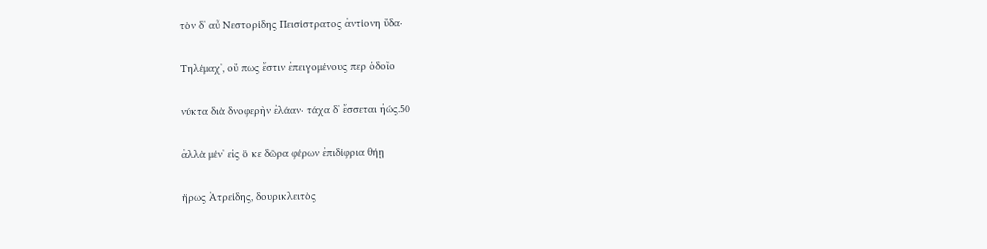τὸν δʼ αὖ Νεστορίδης Πεισίστρατος ἀντίονη ὔδα·

Τηλέμαχʼ, οὔ πως ἔστιν ἐπειγομένους περ ὁδοῖο

νύκτα διὰ δνοφερὴν ἐλάαν· τάχα δʼ ἔσσεται ἠώς.50

ἀλλὰ μένʼ εἰς ὅ κε δῶρα φέρων ἐπιδίφρια θήῃ

ἥρως Ἀτρείδης, δουρικλειτὸς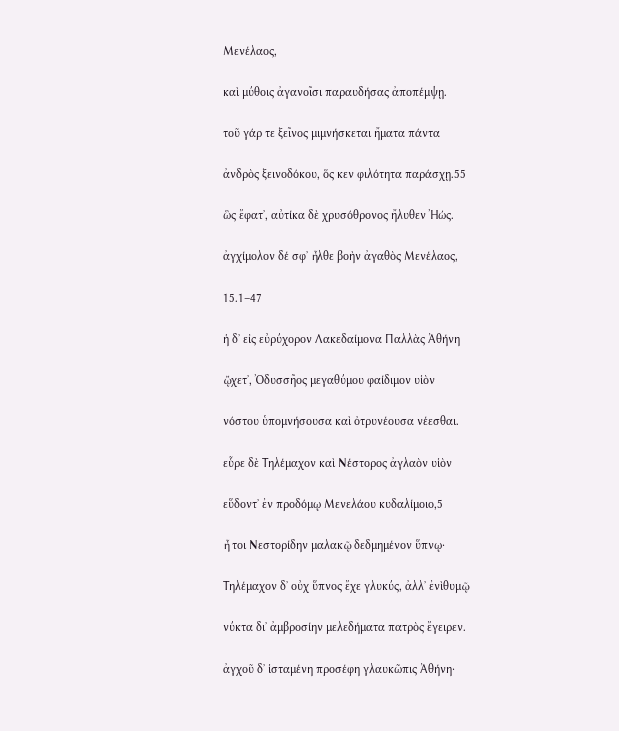Μενέλαος,

καὶ μύθοις ἀγανοῖσι παραυδήσας ἀποπέμψῃ.

τοῦ γάρ τε ξεῖνος μιμνήσκεται ἤματα πάντα

ἀνδρὸς ξεινοδόκου, ὅς κεν φιλότητα παράσχῃ.55

ὣς ἔφατʼ, αὐτίκα δὲ χρυσόθρονος ἤλυθεν Ἠώς.

ἀγχίμολον δέ σφʼ ἦλθε βοὴν ἀγαθὸς Μενέλαος,

15.1–47

ἡ δʼ εἰς εὐρύχορον Λακεδαίμονα Παλλὰς Ἀθήνη

ᾤχετʼ, Ὀδυσσῆος μεγαθύμου φαίδιμον υἱὸν

νόστου ὑπομνήσουσα καὶ ὀτρυνέουσα νέεσθαι.

εὗρε δὲ Τηλέμαχον καὶ Νέστορος ἀγλαὸν υἱὸν

εὕδοντʼ ἐν προδόμῳ Μενελάου κυδαλίμοιο,5

ἦ τοι Νεστορίδην μαλακῷ δεδμημένον ὕπνῳ·

Τηλέμαχον δʼ οὐχ ὕπνος ἔχε γλυκύς, ἀλλʼ ἐνὶθυμῷ

νύκτα διʼ ἀμβροσίην μελεδήματα πατρὸς ἔγειρεν.

ἀγχοῦ δʼ ἱσταμένη προσέφη γλαυκῶπις Ἀθήνη·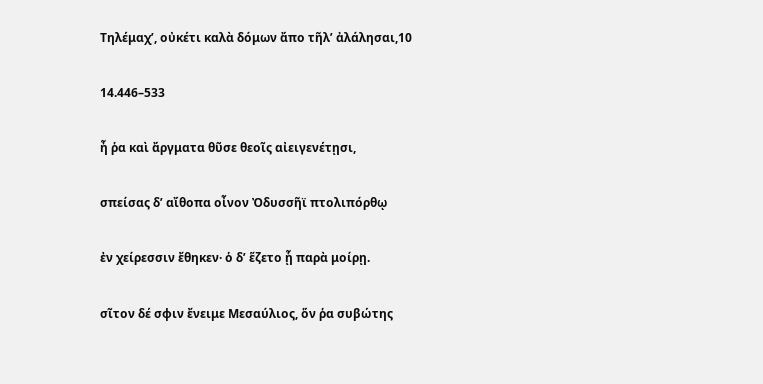Τηλέμαχʼ, οὐκέτι καλὰ δόμων ἄπο τῆλʼ ἀλάλησαι,10

14.446–533

ἦ ῥα καὶ ἄργματα θῦσε θεοῖς αἰειγενέτῃσι,

σπείσας δʼ αἴθοπα οἶνον Ὀδυσσῆϊ πτολιπόρθῳ

ἐν χείρεσσιν ἔθηκεν· ὁ δʼ ἕζετο ᾗ παρὰ μοίρῃ.

σῖτον δέ σφιν ἔνειμε Μεσαύλιος, ὅν ῥα συβώτης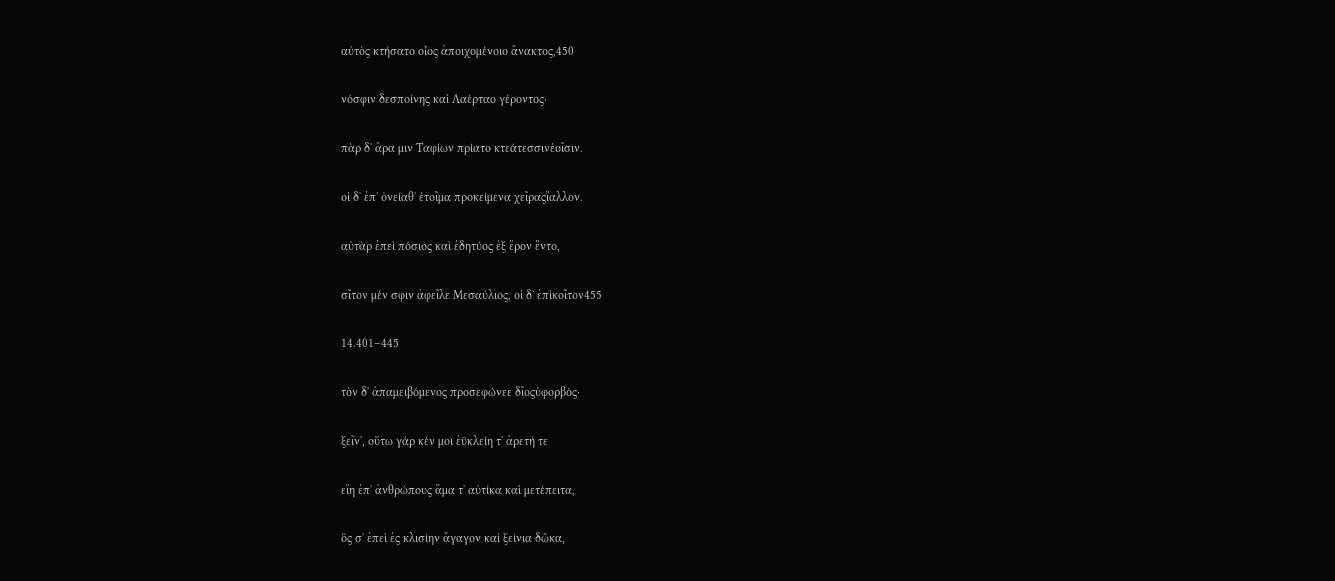αὐτὸς κτήσατο οἶος ἀποιχομένοιο ἄνακτος,450

νόσφιν δεσποίνης καὶ Λαέρταο γέροντος·

πὰρ δʼ ἄρα μιν Ταφίων πρίατο κτεάτεσσινἑοῖσιν.

οἱ δʼ ἐπʼ ὀνείαθʼ ἑτοῖμα προκείμενα χεῖραςἴαλλον.

αὐτὰρ ἐπεὶ πόσιος καὶ ἐδητύος ἐξ ἔρον ἕντο,

σῖτον μέν σφιν ἀφεῖλε Μεσαύλιος, οἱ δʼ ἐπὶκοῖτον455

14.401–445

τὸν δʼ ἀπαμειβόμενος προσεφώνεε δῖοςὑφορβός·

ξεῖνʼ, οὕτω γάρ κέν μοι ἐϋκλείη τʼ ἀρετή τε

εἴη ἐπʼ ἀνθρώπους ἅμα τʼ αὐτίκα καὶ μετέπειτα,

ὅς σʼ ἐπεὶ ἐς κλισίην ἄγαγον καὶ ξείνια δῶκα,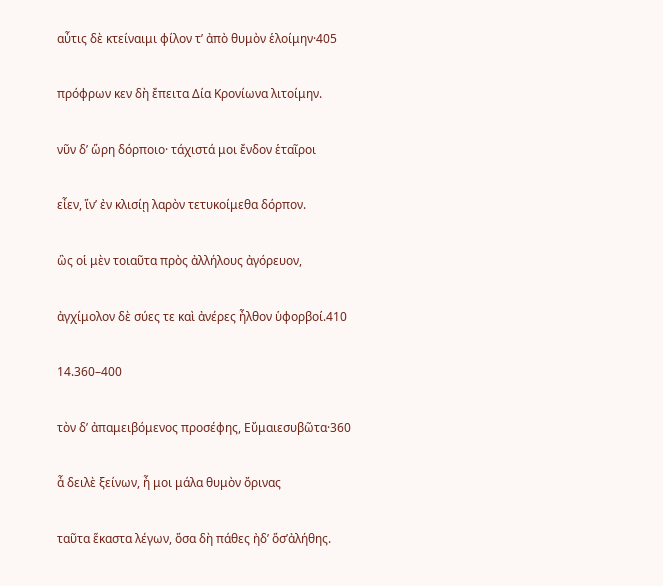αὖτις δὲ κτείναιμι φίλον τʼ ἀπὸ θυμὸν ἑλοίμην·405

πρόφρων κεν δὴ ἔπειτα Δία Κρονίωνα λιτοίμην.

νῦν δʼ ὥρη δόρποιο· τάχιστά μοι ἔνδον ἑταῖροι

εἶεν, ἵνʼ ἐν κλισίῃ λαρὸν τετυκοίμεθα δόρπον.

ὣς οἱ μὲν τοιαῦτα πρὸς ἀλλήλους ἀγόρευον,

ἀγχίμολον δὲ σύες τε καὶ ἀνέρες ἦλθον ὑφορβοί.410

14.360–400

τὸν δʼ ἀπαμειβόμενος προσέφης, Εὔμαιεσυβῶτα·360

ἆ δειλὲ ξείνων, ἦ μοι μάλα θυμὸν ὄρινας

ταῦτα ἕκαστα λέγων, ὅσα δὴ πάθες ἠδʼ ὅσʼἀλήθης.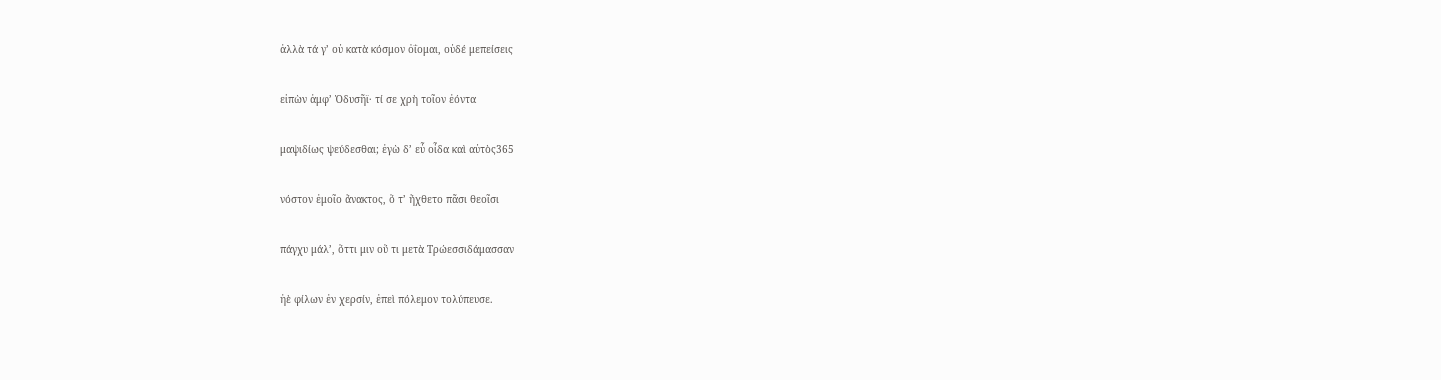ἀλλὰ τά γʼ οὐ κατὰ κόσμον ὀΐομαι, οὐδέ μεπείσεις

εἰπὼν ἀμφʼ Ὀδυσῆϊ· τί σε χρὴ τοῖον ἐόντα

μαψιδίως ψεύδεσθαι; ἐγὼ δʼ εὖ οἶδα καὶ αὐτὸς365

νόστον ἐμοῖο ἄνακτος, ὅ τʼ ἤχθετο πᾶσι θεοῖσι

πάγχυ μάλʼ, ὅττι μιν οὔ τι μετὰ Τρώεσσιδάμασσαν

ἠὲ φίλων ἐν χερσίν, ἐπεὶ πόλεμον τολύπευσε.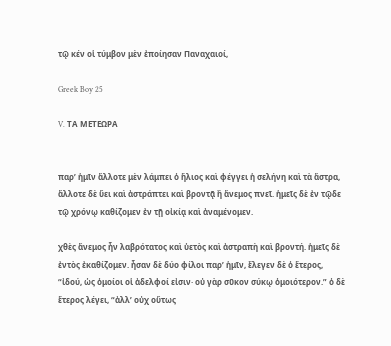τῷ κέν οἱ τύμβον μὲν ἐποίησαν Παναχαιοί,

Greek Boy 25

V. ΤΑ ΜΕΤΕΩΡΑ


παρ’ ἡμῖν ἄλλοτε μὲν λάμπει ὁ ἥλιος καὶ φέγγει ἡ σελήνη καὶ τὰ ἄστρα, ἄλλοτε δὲ ὕει καὶ ἀστράπτει καὶ βροντᾷ ἢ ἄνεμος πνεῖ. ἡμεῖς δὲ ἐν τῷδε τῷ χρόνῳ καθίζομεν ἐν τῇ οἰκίᾳ καὶ ἀναμένομεν.

χθὲς ἄνεμος ἦν λαβρότατος καὶ ὑετὸς καὶ ἀστραπὴ καὶ βροντή. ἡμεῖς δὲ ἐντὸς ἐκαθίζομεν. ἦσαν δὲ δύο φίλοι παρ’ ἡμῖν, ἔλεγεν δὲ ὁ ἕτερος, “ἰδού, ὡς ὁμοίοι οἱ ἀδελφοί εἰσιν· οὐ γὰρ σῦκον σύκῳ ὁμοιότερον.” ὁ δὲ ἕτερος λέγει, “ἀλλ’ οὐχ οὕτως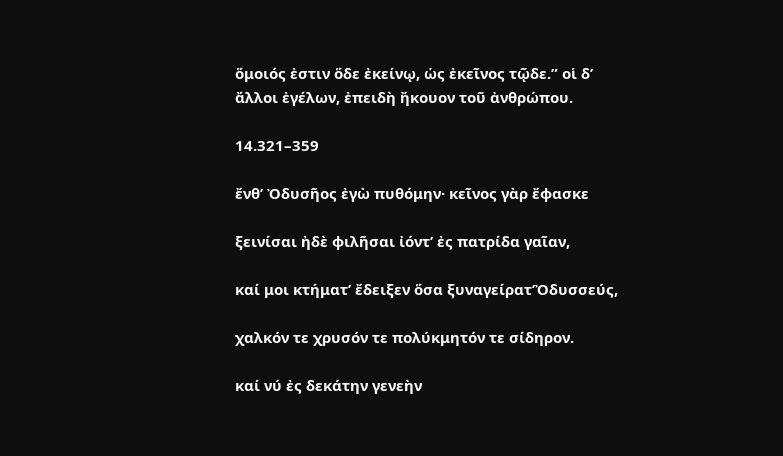ὅμοιός ἐστιν ὅδε ἐκείνῳ, ὡς ἐκεῖνος τῷδε.” οἱ δ’ ἄλλοι ἐγέλων, ἐπειδὴ ἤκουον τοῦ ἀνθρώπου.

14.321–359

ἔνθʼ Ὀδυσῆος ἐγὼ πυθόμην· κεῖνος γὰρ ἔφασκε

ξεινίσαι ἠδὲ φιλῆσαι ἰόντʼ ἐς πατρίδα γαῖαν,

καί μοι κτήματʼ ἔδειξεν ὅσα ξυναγείρατʼὈδυσσεύς,

χαλκόν τε χρυσόν τε πολύκμητόν τε σίδηρον.

καί νύ ἐς δεκάτην γενεὴν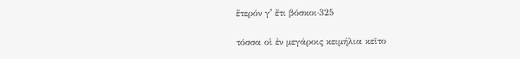ἕτερόν γʼ ἔτι βόσκοι·325

τόσσα οἱ ἐν μεγάροις κειμήλια κεῖτο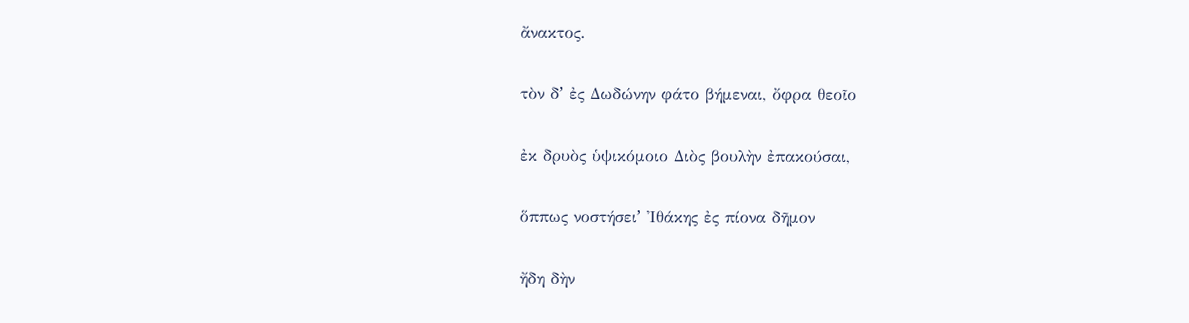ἄνακτος.

τὸν δʼ ἐς Δωδώνην φάτο βήμεναι, ὄφρα θεοῖο

ἐκ δρυὸς ὑψικόμοιο Διὸς βουλὴν ἐπακούσαι,

ὅππως νοστήσειʼ Ἰθάκης ἐς πίονα δῆμον

ἤδη δὴν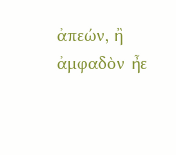ἀπεών, ἢ ἀμφαδὸν ἦε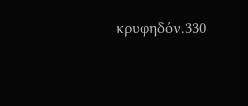κρυφηδόν.330